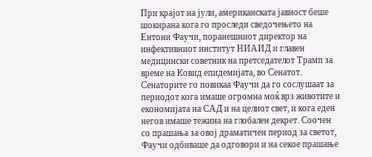При крајот на јули, американската јавност беше шокирана кога го проследи сведочењето на Ентони Фаучи, поранешниот директор на инфективниот институт НИАИД и главен медицински советник на претседателот Трамп за време на Ковид епидемијата, во Сенатот.
Сенаторите го повикаа Фаучи да го сослушаат за периодот кога имаше огромна моќ врз животите и економијата на САД и на целиот свет, и кога еден негов имаше тежина на глобален декрет. Соочен со прашања за овој драматичен период за светот, Фаучи одбиваше да одговори и на секое прашање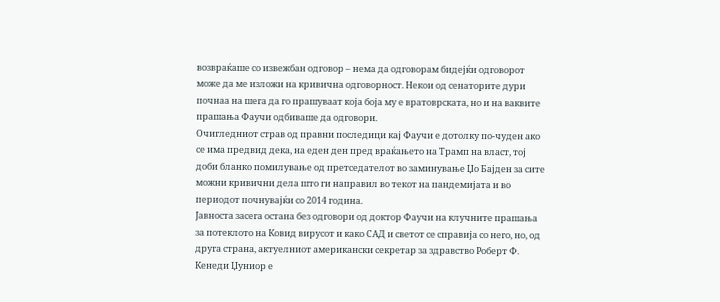возвраќаше со извежбан одговор – нема да одговорам бидејќи одговорот може да ме изложи на кривична одговорност. Некои од сенаторите дури почнаа на шега да го прашуваат која боја му е вратоврската, но и на ваквите прашања Фаучи одбиваше да одговори.
Очигледниот страв од правни последици кај Фаучи е дотолку по-чуден ако се има предвид дека, на еден ден пред враќањето на Трамп на власт, тој доби бланко помилување од претседателот во заминување Џо Бајден за сите можни кривични дела што ги направил во текот на пандемијата и во периодот почнувајќи со 2014 година.
Јавноста засега остана без одговори од доктор Фаучи на клучните прашања за потеклото на Ковид вирусот и како САД и светот се справија со него, но, од друга страна, актуелниот американски секретар за здравство Роберт Ф. Кенеди Џуниор е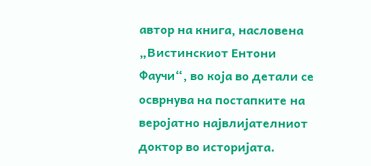автор на книга, насловена „Вистинскиот Ентони Фаучи“, во која во детали се осврнува на постапките на веројатно највлијателниот доктор во историјата.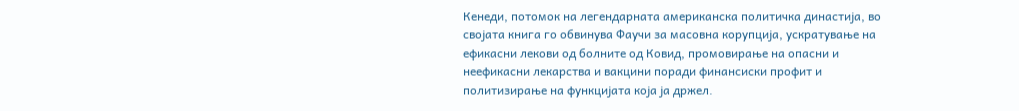Кенеди, потомок на легендарната американска политичка династија, во својата книга го обвинува Фаучи за масовна корупција, ускратување на ефикасни лекови од болните од Ковид, промовирање на опасни и неефикасни лекарства и вакцини поради финансиски профит и политизирање на функцијата која ја држел.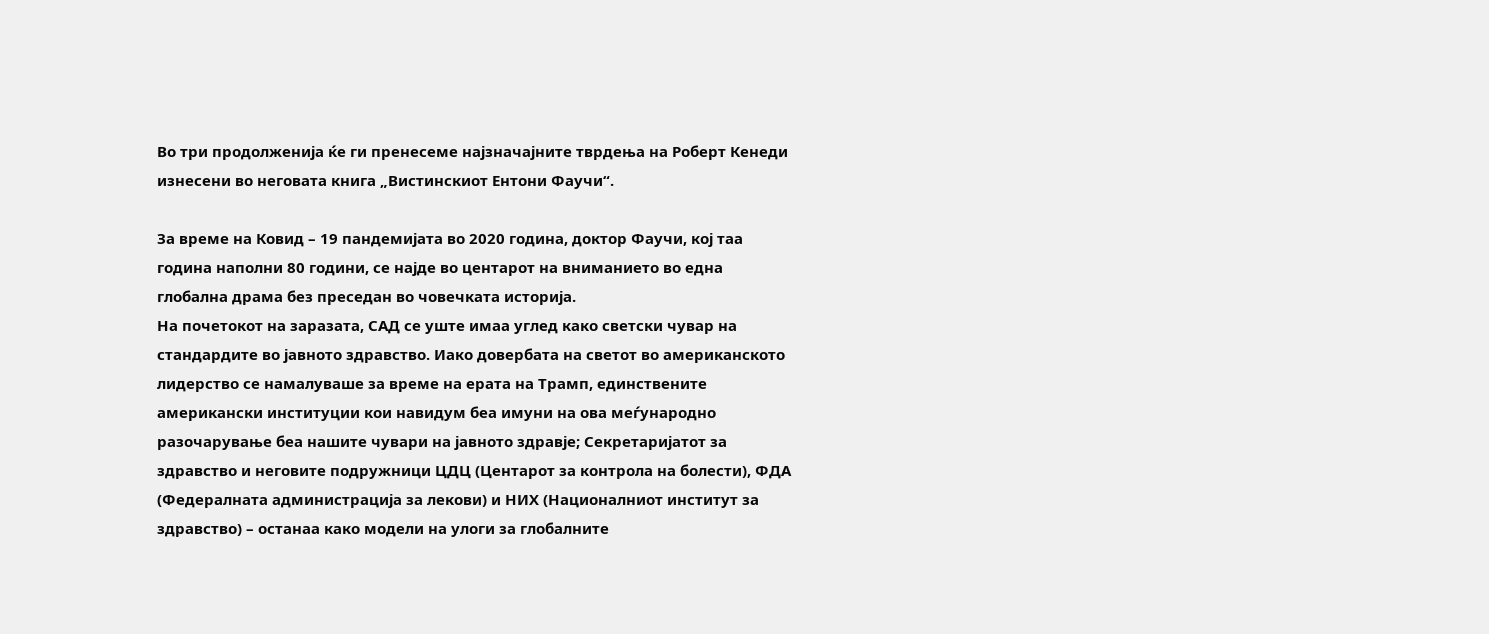Во три продолженија ќе ги пренесеме најзначајните тврдења на Роберт Кенеди изнесени во неговата книга „Вистинскиот Ентони Фаучи“.

За време на Ковид – 19 пандемијата во 2020 година, доктор Фаучи, кој таа година наполни 80 години, се најде во центарот на вниманието во една глобална драма без преседан во човечката историја.
На почетокот на заразата, САД се уште имаа углед како светски чувар на стандардите во јавното здравство. Иако довербата на светот во американското лидерство се намалуваше за време на ерата на Трамп, единствените американски институции кои навидум беа имуни на ова меѓународно разочарување беа нашите чувари на јавното здравје; Секретаријатот за здравство и неговите подружници ЦДЦ (Центарот за контрола на болести), ФДА (Федералната администрација за лекови) и НИХ (Националниот институт за здравство) – останаа како модели на улоги за глобалните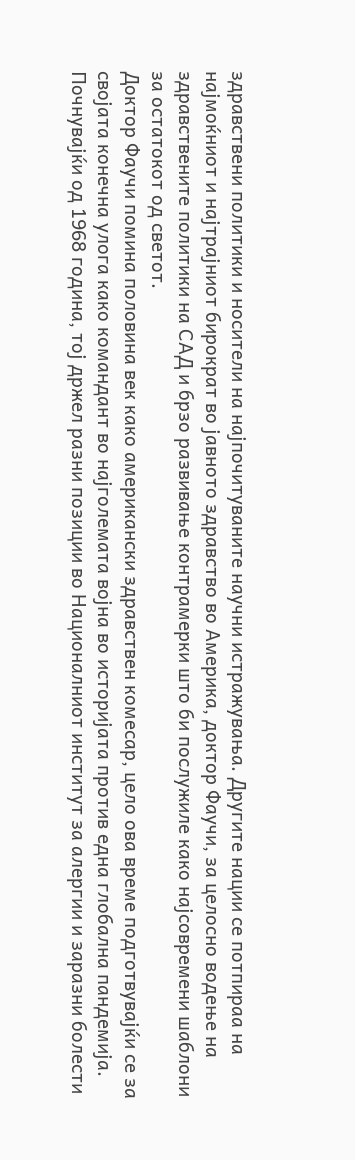здравствени политики и носители на најпочитуваните научни истражувања. Другите нации се потпираа на најмоќниот и најтрајниот бирократ во јавното здравство во Америка, доктор Фаучи, за целосно водење на здравствените политики на САД и брзо развивање контрамерки што би послужиле како најсовремени шаблони за остатокот од светот.
Доктор Фаучи помина половина век како американски здравствен комесар, цело ова време подготвувајќи се за својата конечна улога како командант во најголемата војна во историјата против една глобална пандемија. Почнувајќи од 1968 година, тој држел разни позиции во Националниот институт за алергии и заразни болести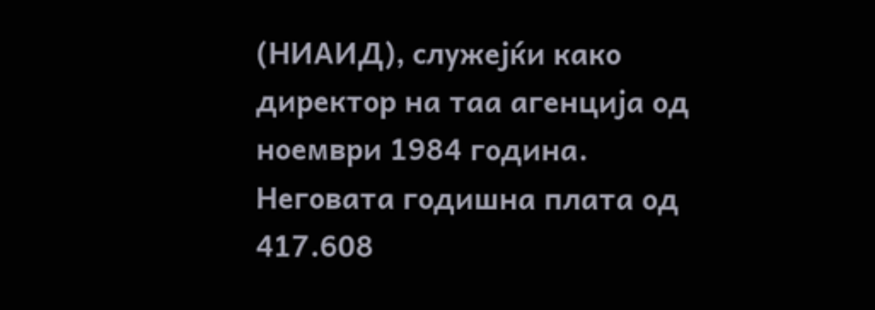(НИАИД), служејќи како директор на таа агенција од ноември 1984 година. Неговата годишна плата од 417.608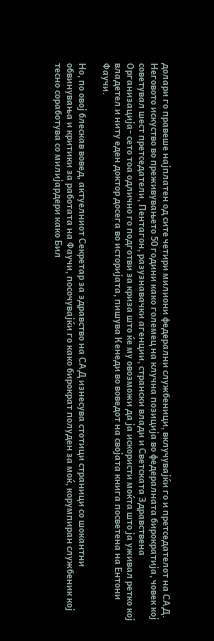долари го правеше најплатен од сите четири милиони федерални службеници, вклучувајќи го и претседателот на САД.
Неговото искуство во преживувањето 50 години како големец на клучна позиција во федералната бирократија, човек кој советувал шест претседатели, Пентагон, разузнавачки агенции, странски влади и Светската Здравствена Организација- сето тоа одлично го подготви за криза што ќе му овозможи да ја искористи моќта што ја уживал ретко кој владетел и ниту еден доктор досега во историјата, пишува Кенеди во воведот на својата книга посветена на Ентони Фаучи.

Но, по овој блескав вовед, актуелниот Секретар за здравство на САД изнесува стотици страници со шокантни обвинувања и критики за работата на Фаучи, посочувајќи го како бирократ полуден за моќ, корумпиран службеник кој тесно соработува со милијардери како Бил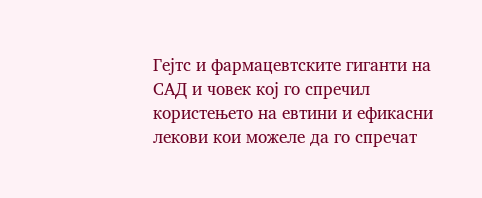Гејтс и фармацевтските гиганти на САД и човек кој го спречил користењето на евтини и ефикасни лекови кои можеле да го спречат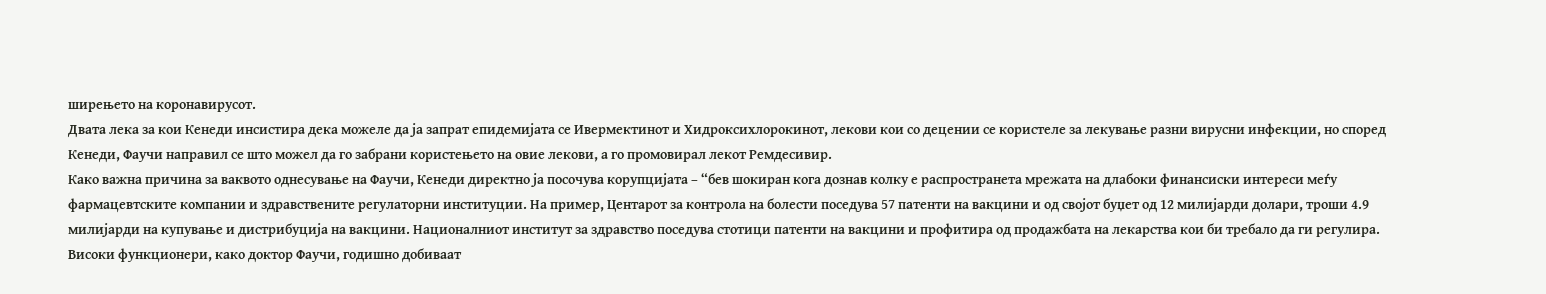ширењето на коронавирусот.
Двата лека за кои Кенеди инсистира дека можеле да ја запрат епидемијата се Ивермектинот и Хидроксихлорокинот, лекови кои со децении се користеле за лекување разни вирусни инфекции, но според Кенеди, Фаучи направил се што можел да го забрани користењето на овие лекови, а го промовирал лекот Ремдесивир.
Како важна причина за ваквото однесување на Фаучи, Кенеди директно ја посочува корупцијата – “бев шокиран кога дознав колку е распространета мрежата на длабоки финансиски интереси меѓу фармацевтските компании и здравствените регулаторни институции. На пример, Центарот за контрола на болести поседува 57 патенти на вакцини и од својот буџет од 12 милијарди долари, троши 4.9 милијарди на купување и дистрибуција на вакцини. Националниот институт за здравство поседува стотици патенти на вакцини и профитира од продажбата на лекарства кои би требало да ги регулира. Високи функционери, како доктор Фаучи, годишно добиваат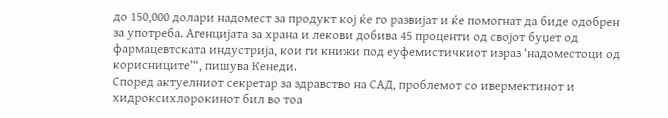до 150,000 долари надомест за продукт кој ќе го развијат и ќе помогнат да биде одобрен за употреба. Агенцијата за храна и лекови добива 45 проценти од својот буџет од фармацевтската индустрија, кои ги книжи под еуфемистичкиот израз ‘надоместоци од корисниците’“, пишува Кенеди.
Според актуелниот секретар за здравство на САД, проблемот со ивермектинот и хидроксихлорокинот бил во тоа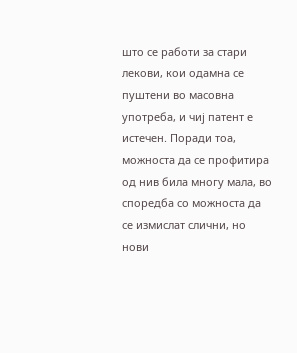што се работи за стари лекови, кои одамна се пуштени во масовна употреба, и чиј патент е истечен. Поради тоа, можноста да се профитира од нив била многу мала, во споредба со можноста да се измислат слични, но нови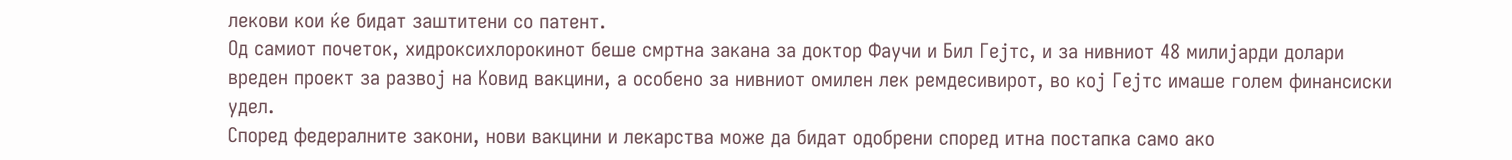лекови кои ќе бидат заштитени со патент.
Од самиот почеток, хидроксихлорокинот беше смртна закана за доктор Фаучи и Бил Гејтс, и за нивниот 48 милијарди долари вреден проект за развој на Ковид вакцини, а особено за нивниот омилен лек ремдесивирот, во кој Гејтс имаше голем финансиски удел.
Според федералните закони, нови вакцини и лекарства може да бидат одобрени според итна постапка само ако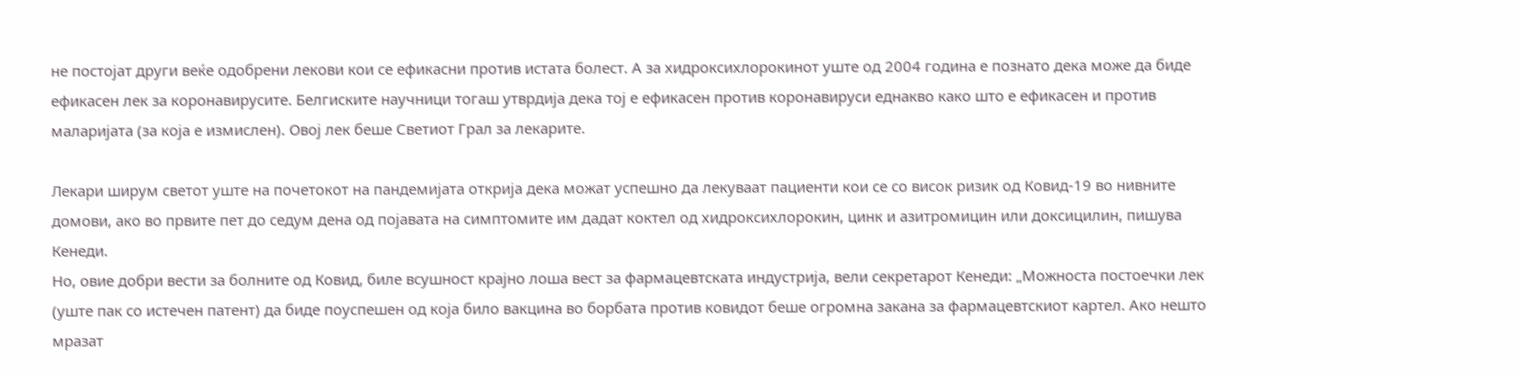не постојат други веќе одобрени лекови кои се ефикасни против истата болест. А за хидроксихлорокинот уште од 2004 година е познато дека може да биде ефикасен лек за коронавирусите. Белгиските научници тогаш утврдија дека тој е ефикасен против коронавируси еднакво како што е ефикасен и против маларијата (за која е измислен). Овој лек беше Светиот Грал за лекарите.

Лекари ширум светот уште на почетокот на пандемијата открија дека можат успешно да лекуваат пациенти кои се со висок ризик од Ковид-19 во нивните домови, ако во првите пет до седум дена од појавата на симптомите им дадат коктел од хидроксихлорокин, цинк и азитромицин или доксицилин, пишува Кенеди.
Но, овие добри вести за болните од Ковид, биле всушност крајно лоша вест за фармацевтската индустрија, вели секретарот Кенеди: „Можноста постоечки лек (уште пак со истечен патент) да биде поуспешен од која било вакцина во борбата против ковидот беше огромна закана за фармацевтскиот картел. Ако нешто мразат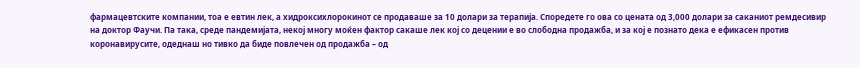фармацевтските компании, тоа е евтин лек, а хидроксихлорокинот се продаваше за 10 долари за терапија. Споредете го ова со цената од 3,000 долари за саканиот ремдесивир на доктор Фаучи. Па така, среде пандемијата, некој многу моќен фактор сакаше лек кој со децении е во слободна продажба, и за кој е познато дека е ефикасен против коронавирусите, одеднаш но тивко да биде повлечен од продажба – од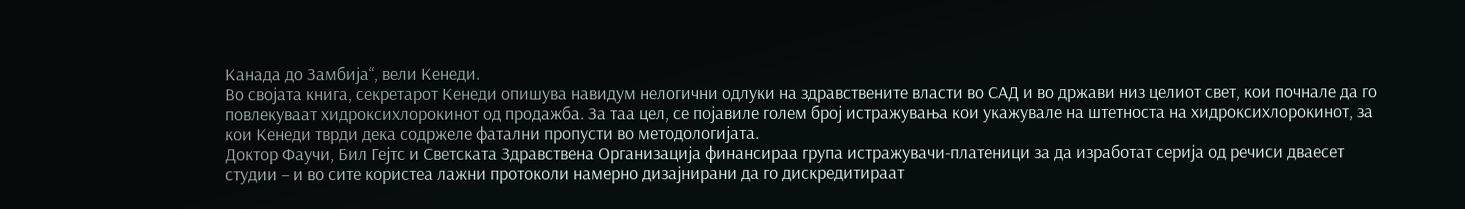Канада до Замбија“, вели Кенеди.
Во својата книга, секретарот Кенеди опишува навидум нелогични одлуки на здравствените власти во САД и во држави низ целиот свет, кои почнале да го повлекуваат хидроксихлорокинот од продажба. За таа цел, се појавиле голем број истражувања кои укажувале на штетноста на хидроксихлорокинот, за кои Кенеди тврди дека содржеле фатални пропусти во методологијата.
Доктор Фаучи, Бил Гејтс и Светската Здравствена Организација финансираа група истражувачи-платеници за да изработат серија од речиси дваесет студии – и во сите користеа лажни протоколи намерно дизајнирани да го дискредитираат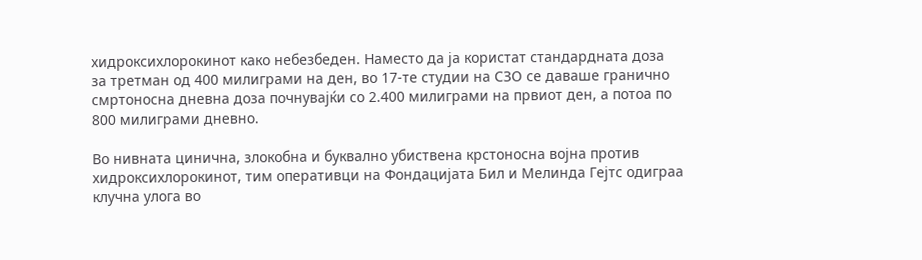хидроксихлорокинот како небезбеден. Наместо да ја користат стандардната доза за третман од 400 милиграми на ден, во 17-те студии на СЗО се даваше гранично смртоносна дневна доза почнувајќи со 2.400 милиграми на првиот ден, а потоа по 800 милиграми дневно.

Во нивната цинична, злокобна и буквално убиствена крстоносна војна против хидроксихлорокинот, тим оперативци на Фондацијата Бил и Мелинда Гејтс одиграа клучна улога во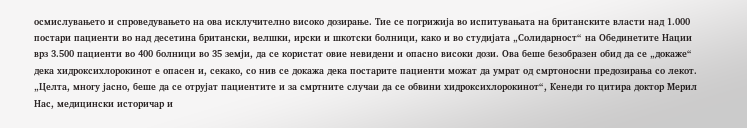осмислувањето и спроведувањето на ова исклучително високо дозирање. Тие се погрижија во испитувањата на британските власти над 1.000 постари пациенти во над десетина британски, велшки, ирски и шкотски болници, како и во студијата „Солидарност“ на Обединетите Нации врз 3.500 пациенти во 400 болници во 35 земји, да се користат овие невидени и опасно високи дози. Ова беше безобразен обид да се „докаже“ дека хидроксихлорокинот е опасен и, секако, со нив се докажа дека постарите пациенти можат да умрат од смртоносни предозирања со лекот.
„Целта, многу јасно, беше да се отрујат пациентите и за смртните случаи да се обвини хидроксихлорокинот“, Кенеди го цитира доктор Мерил Нас, медицински историчар и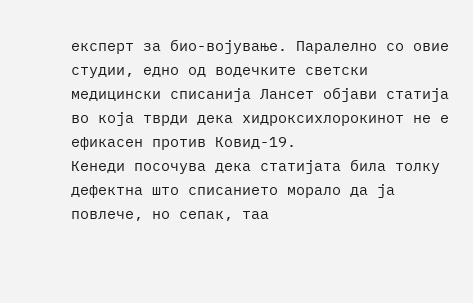експерт за био-војување. Паралелно со овие студии, едно од водечките светски медицински списанија Лансет објави статија во која тврди дека хидроксихлорокинот не е ефикасен против Ковид-19.
Кенеди посочува дека статијата била толку дефектна што списанието морало да ја повлече, но сепак, таа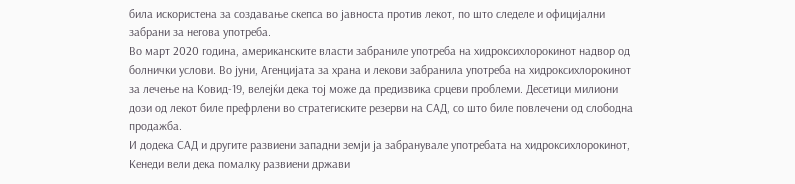била искористена за создавање скепса во јавноста против лекот, по што следеле и официјални забрани за негова употреба.
Во март 2020 година, американските власти забраниле употреба на хидроксихлорокинот надвор од болнички услови. Во јуни, Агенцијата за храна и лекови забранила употреба на хидроксихлорокинот за лечење на Ковид-19, велејќи дека тој може да предизвика срцеви проблеми. Десетици милиони дози од лекот биле префрлени во стратегиските резерви на САД, со што биле повлечени од слободна продажба.
И додека САД и другите развиени западни земји ја забранувале употребата на хидроксихлорокинот, Кенеди вели дека помалку развиени држави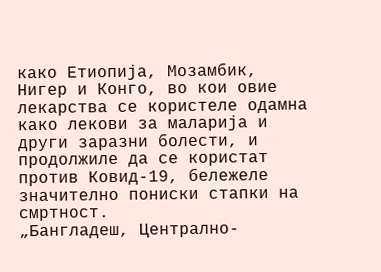како Етиопија, Мозамбик, Нигер и Конго, во кои овие лекарства се користеле одамна како лекови за маларија и други заразни болести, и продолжиле да се користат против Ковид-19, бележеле значително пониски стапки на смртност.
„Бангладеш, Централно-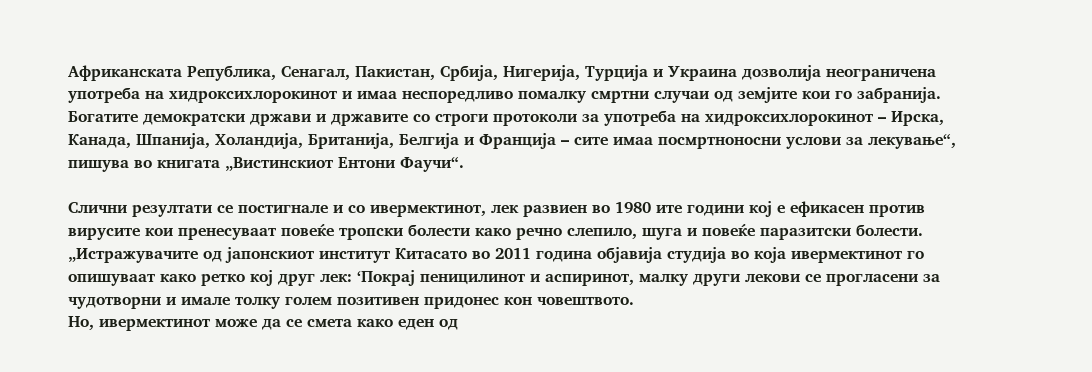Африканската Република, Сенагал, Пакистан, Србија, Нигерија, Турција и Украина дозволија неограничена употреба на хидроксихлорокинот и имаа неспоредливо помалку смртни случаи од земјите кои го забранија.
Богатите демократски држави и државите со строги протоколи за употреба на хидроксихлорокинот – Ирска, Канада, Шпанија, Холандија, Британија, Белгија и Франција – сите имаа посмртноносни услови за лекување“, пишува во книгата „Вистинскиот Ентони Фаучи“.

Слични резултати се постигнале и со ивермектинот, лек развиен во 1980 ите години кој е ефикасен против вирусите кои пренесуваат повеќе тропски болести како речно слепило, шуга и повеќе паразитски болести.
„Истражувачите од јапонскиот институт Китасато во 2011 година објавија студија во која ивермектинот го опишуваат како ретко кој друг лек: ‘Покрај пеницилинот и аспиринот, малку други лекови се прогласени за чудотворни и имале толку голем позитивен придонес кон човештвото.
Но, ивермектинот може да се смета како еден од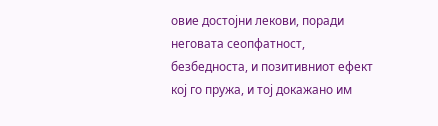овие достојни лекови, поради неговата сеопфатност, безбедноста, и позитивниот ефект кој го пружа, и тој докажано им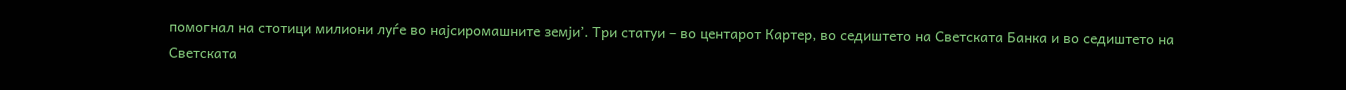помогнал на стотици милиони луѓе во најсиромашните земји’. Три статуи – во центарот Картер, во седиштето на Светската Банка и во седиштето на Светската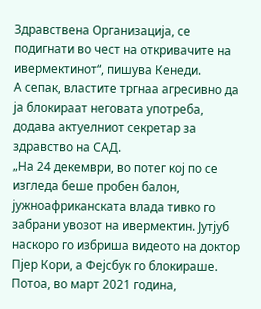Здравствена Организација, се подигнати во чест на откривачите на ивермектинот“, пишува Кенеди.
А сепак, властите тргнаа агресивно да ја блокираат неговата употреба, додава актуелниот секретар за здравство на САД.
„На 24 декември, во потег кој по се изгледа беше пробен балон, јужноафриканската влада тивко го забрани увозот на ивермектин. Јутјуб наскоро го избриша видеото на доктор Пјер Кори, а Фејсбук го блокираше. Потоа, во март 2021 година,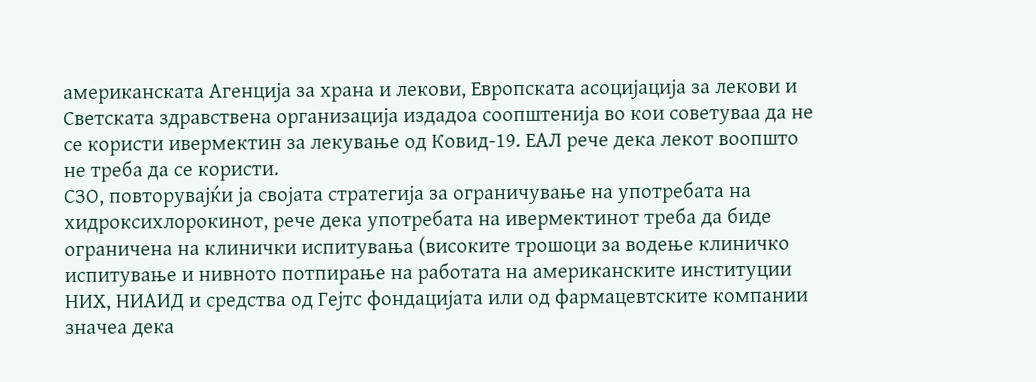американската Агенција за храна и лекови, Европската асоцијација за лекови и Светската здравствена организација издадоа соопштенија во кои советуваа да не се користи ивермектин за лекување од Ковид-19. ЕАЛ рече дека лекот воопшто не треба да се користи.
СЗО, повторувајќи ја својата стратегија за ограничување на употребата на хидроксихлорокинот, рече дека употребата на ивермектинот треба да биде ограничена на клинички испитувања (високите трошоци за водење клиничко испитување и нивното потпирање на работата на американските институции НИХ, НИАИД и средства од Гејтс фондацијата или од фармацевтските компании значеа дека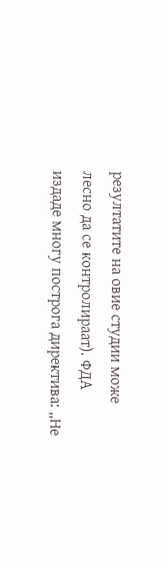резултатите на овие студии може лесно да се контролираат). ФДА издаде многу построга директива: „Не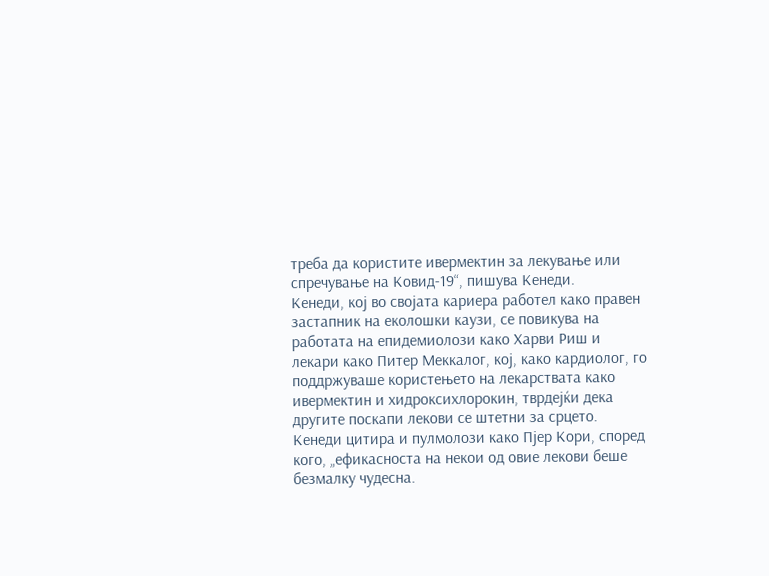треба да користите ивермектин за лекување или спречување на Ковид-19“, пишува Кенеди.
Кенеди, кој во својата кариера работел како правен застапник на еколошки каузи, се повикува на работата на епидемиолози како Харви Риш и лекари како Питер Меккалог, кој, како кардиолог, го поддржуваше користењето на лекарствата како ивермектин и хидроксихлорокин, тврдејќи дека другите поскапи лекови се штетни за срцето.
Кенеди цитира и пулмолози како Пјер Кори, според кого, „ефикасноста на некои од овие лекови беше безмалку чудесна.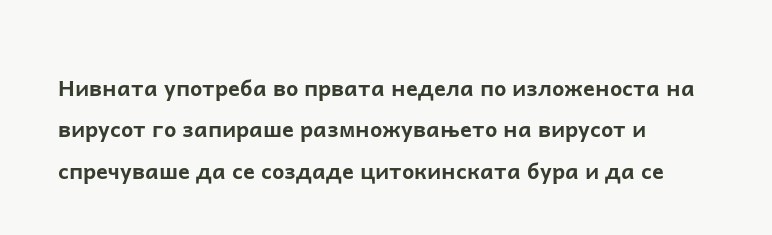Нивната употреба во првата недела по изложеноста на вирусот го запираше размножувањето на вирусот и спречуваше да се создаде цитокинската бура и да се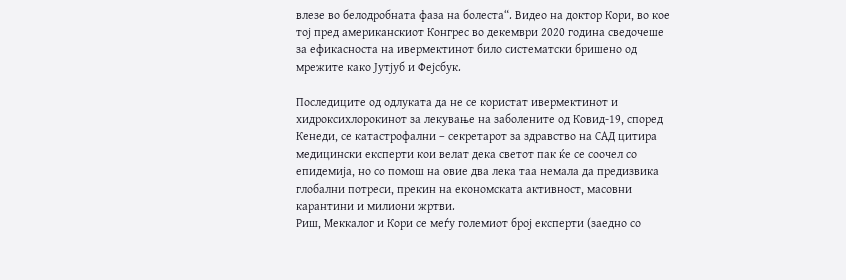влезе во белодробната фаза на болеста“. Видео на доктор Кори, во кое тој пред американскиот Конгрес во декември 2020 година сведочеше за ефикасноста на ивермектинот било систематски бришено од мрежите како Јутјуб и Фејсбук.

Последиците од одлуката да не се користат ивермектинот и хидроксихлорокинот за лекување на заболените од Ковид-19, според Кенеди, се катастрофални – секретарот за здравство на САД цитира медицински експерти кои велат дека светот пак ќе се соочел со епидемија, но со помош на овие два лека таа немала да предизвика глобални потреси, прекин на економската активност, масовни карантини и милиони жртви.
Риш, Меккалог и Кори се меѓу големиот број експерти (заедно со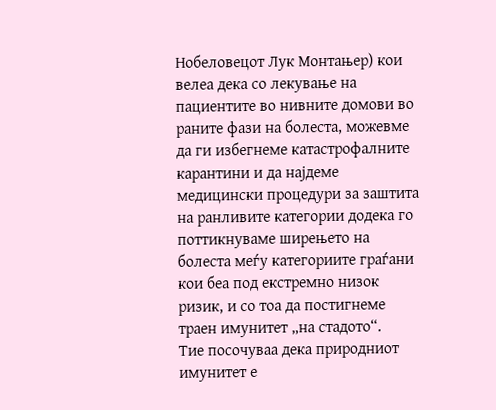Нобеловецот Лук Монтањер) кои велеа дека со лекување на пациентите во нивните домови во раните фази на болеста, можевме да ги избегнеме катастрофалните карантини и да најдеме медицински процедури за заштита на ранливите категории додека го поттикнуваме ширењето на болеста меѓу категориите граѓани кои беа под екстремно низок ризик, и со тоа да постигнеме траен имунитет „на стадото“.
Тие посочуваа дека природниот имунитет е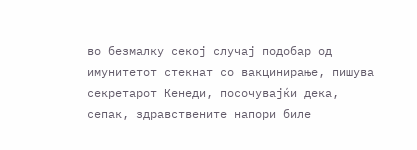во безмалку секој случај подобар од имунитетот стекнат со вакцинирање, пишува секретарот Кенеди, посочувајќи дека, сепак, здравствените напори биле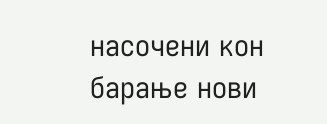насочени кон барање нови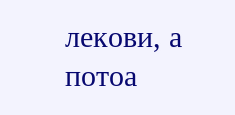лекови, а потоа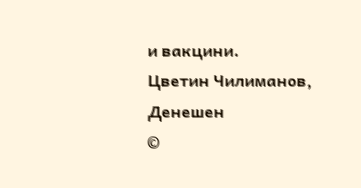и вакцини.
Цветин Чилиманов, Денешен
©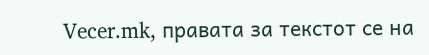Vecer.mk, правата за текстот се на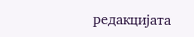редакцијата